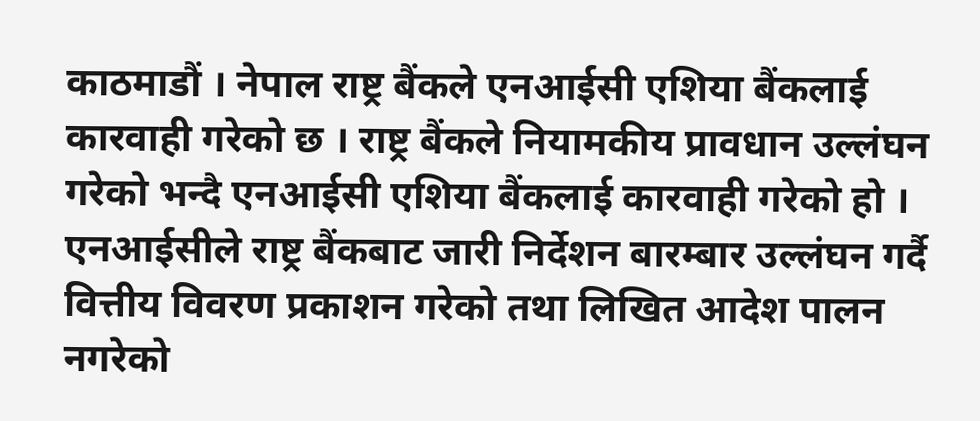काठमाडौं । नेपाल राष्ट्र बैंकले एनआईसी एशिया बैंकलाई कारवाही गरेको छ । राष्ट्र बैंकले नियामकीय प्रावधान उल्लंघन गरेको भन्दै एनआईसी एशिया बैंकलाई कारवाही गरेको हो । एनआईसीले राष्ट्र बैंकबाट जारी निर्देशन बारम्बार उल्लंघन गर्दै वित्तीय विवरण प्रकाशन गरेको तथा लिखित आदेश पालन नगरेको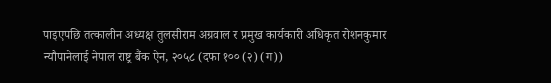पाइएपछि तत्कालीन अध्यक्ष तुलसीराम अग्रवाल र प्रमुख कार्यकारी अधिकृत रोशनकुमार न्यौपानेलाई नेपाल राष्ट्र बैंक ऐन, २०५८ (दफा १०० (२) (ग))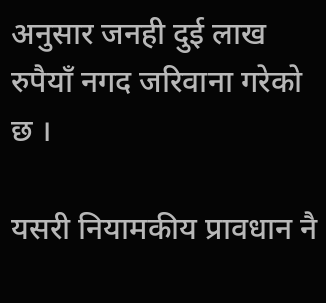अनुसार जनही दुई लाख रुपैयाँ नगद जरिवाना गरेको छ ।

यसरी नियामकीय प्रावधान नै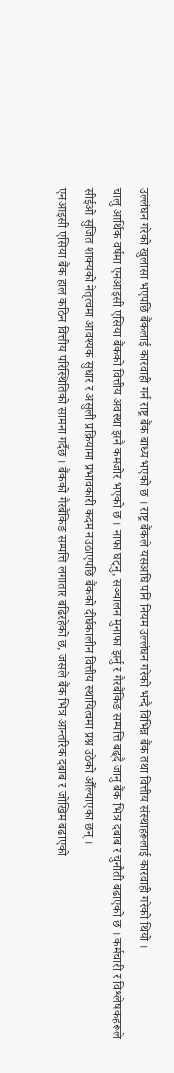उल्लंघन गरेको खुलासा भएपछि बैंकलाई कारवाही गर्न राष्ट्र बैंक बाध्य भएको छ । राष्ट्र बैंकले यसअघि पनि नियम उल्लंघन गरेको भन्दै विभिन्न बैंक तथा वित्तीय संस्थाहरूलाई कारवाही गरेको थियो ।
चालु आर्थिक वर्षमा एनआइसी एसिया बैंकको वित्तीय अवस्था झनै कमजोर भएको छ । नाफा घट्नु, सञ्चालन मुनाफा झर्नु र गैरबैंकिङ सम्पत्ति बढ्दै जानु बैंक भित्र दबाब र चुनौती बढाएको छ । कर्मचारी र विश्लेषकहरूले सीईओ सुजित शाक्यको नेतृत्वमा आवश्यक सुधार र असुली प्रक्रियामा प्रभावकारी कदम नउठाएपछि बैंकको दीर्घकालीन वित्तीय स्थायित्वमा प्रश्न उठेको औँल्याएका छन् ।
एनआइसी एसिया बैंक हाल कठिन वित्तीय परिस्थितिको सामना गर्दैछ । बैंकको गैरबैंकिङ सम्पत्ति लगातार बढिरहेको छ, जसले बैंक भित्र आन्तरिक दबाब र जोखिम बढाएको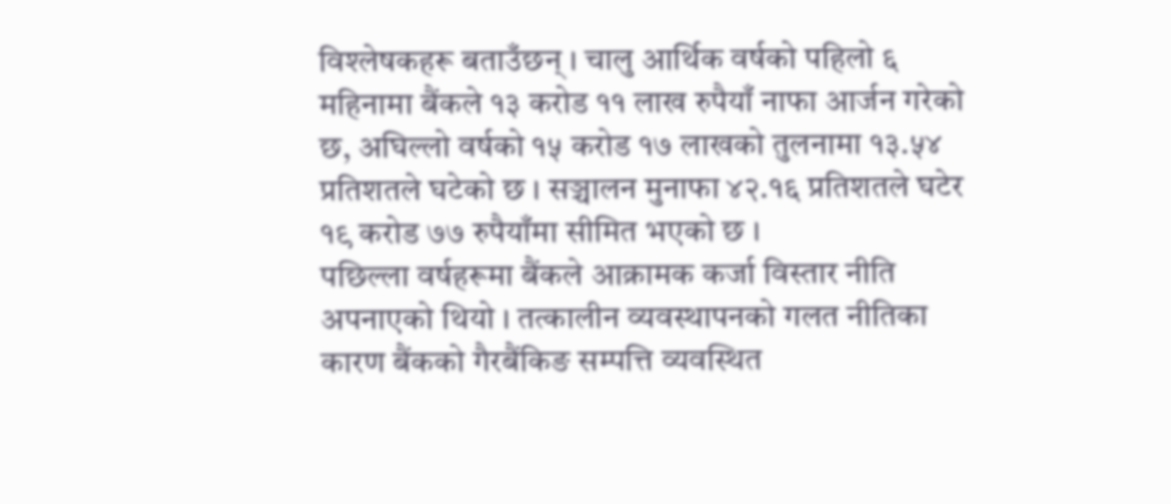विश्लेषकहरू बताउँछन् । चालु आर्थिक वर्षको पहिलो ६ महिनामा बैंकले १३ करोड ११ लाख रुपैयाँ नाफा आर्जन गरेको छ, अघिल्लो वर्षको १५ करोड १७ लाखको तुलनामा १३.५४ प्रतिशतले घटेको छ । सञ्चालन मुनाफा ४२.१६ प्रतिशतले घटेर १९ करोड ७७ रुपैयाँमा सीमित भएको छ ।
पछिल्ला वर्षहरूमा बैंकले आक्रामक कर्जा विस्तार नीति अपनाएको थियो । तत्कालीन व्यवस्थापनको गलत नीतिका कारण बैंकको गैरबैंकिङ सम्पत्ति व्यवस्थित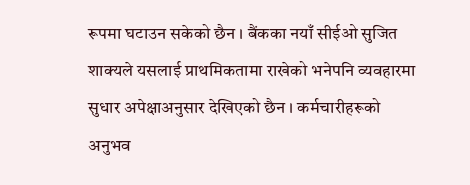रूपमा घटाउन सकेको छैन । बैंकका नयाँ सीईओ सुजित शाक्यले यसलाई प्राथमिकतामा राखेको भनेपनि व्यवहारमा सुधार अपेक्षाअनुसार देखिएको छैन । कर्मचारीहरूको अनुभव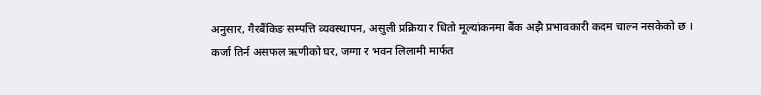अनुसार, गैरबैंकिङ सम्पत्ति व्यवस्थापन, असुली प्रक्रिया र धितो मूल्यांकनमा बैंक अझै प्रभावकारी कदम चाल्न नसकेको छ ।
कर्जा तिर्न असफल ऋणीको घर, जग्गा र भवन लिलामी मार्फत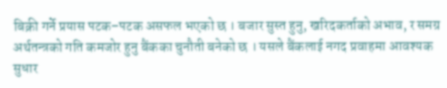बिक्री गर्ने प्रयास पटक–पटक असफल भएको छ । बजार सुस्त हुनु, खरिदकर्ताको अभाव, र समग्र अर्थतन्त्रको गति कमजोर हुनु बैंकका चुनौती बनेको छ । यसले बैंकलाई नगद प्रवाहमा आवश्यक सुधार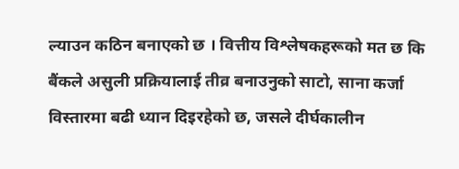ल्याउन कठिन बनाएको छ । वित्तीय विश्लेषकहरूको मत छ कि बैंकले असुली प्रक्रियालाई तीव्र बनाउनुको साटो, साना कर्जा विस्तारमा बढी ध्यान दिइरहेको छ, जसले दीर्घकालीन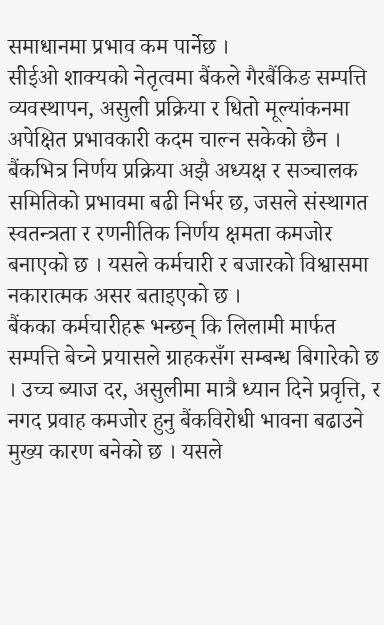समाधानमा प्रभाव कम पार्नेछ ।
सीईओ शाक्यको नेतृत्वमा बैंकले गैरबैंकिङ सम्पत्ति व्यवस्थापन, असुली प्रक्रिया र धितो मूल्यांकनमा अपेक्षित प्रभावकारी कदम चाल्न सकेको छैन । बैंकभित्र निर्णय प्रक्रिया अझै अध्यक्ष र सञ्चालक समितिको प्रभावमा बढी निर्भर छ, जसले संस्थागत स्वतन्त्रता र रणनीतिक निर्णय क्षमता कमजोर बनाएको छ । यसले कर्मचारी र बजारको विश्वासमा नकारात्मक असर बताइएको छ ।
बैंकका कर्मचारीहरू भन्छन् कि लिलामी मार्फत सम्पत्ति बेच्ने प्रयासले ग्राहकसँग सम्बन्ध बिगारेको छ । उच्च ब्याज दर, असुलीमा मात्रै ध्यान दिने प्रवृत्ति, र नगद प्रवाह कमजोर हुनु बैंकविरोधी भावना बढाउने मुख्य कारण बनेको छ । यसले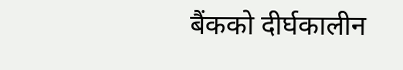बैंकको दीर्घकालीन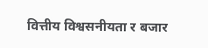वित्तीय विश्वसनीयता र बजार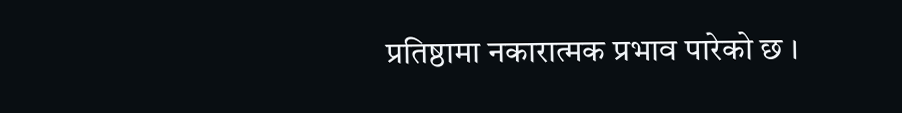प्रतिष्ठामा नकारात्मक प्रभाव पारेको छ ।